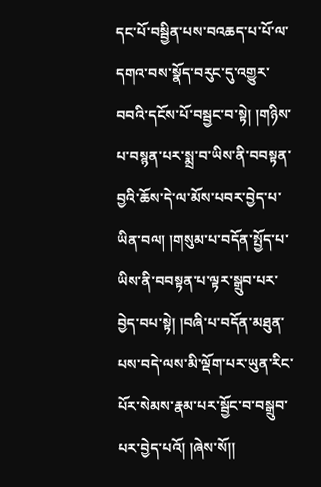དང་པོ་བསྦྱིན་པས་བའཆད་པ་པོ་ལ་དགའ་བས་སྣོད་བརུང་དུ་འགྱུར་བབའི་དངོས་པོ་བསྦྱང་བ་སྟེ། །གཉིས་པ་བསྙན་པར་སྨྲ་བ་ཡིས་ནི་བབསྟན་བྱའི་ཆོས་དེ་ལ་མོས་པབར་བྱེད་པ་ཡིན་བལ། །གསུམ་པ་བདོན་སྤྱོད་པ་ཡིས་ནི་བབསྟན་པ་ལྟར་སྒྲུབ་པར་བྱེད་བཔ་སྟེ། །བཞི་པ་བདོན་མཐུན་པས་བདེ་ལས་མི་ལྡོག་པར་ཡུན་རིང་པོར་སེམས་རྣམ་པར་སྦྱོང་བ་བསྒྲུབ་པར་བྱེད་པའོ། །ཞེས་སོ།།